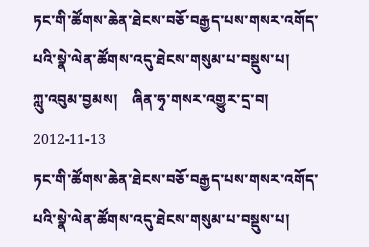ཏང་གི་ཚོགས་ཆེན་ཐེངས་བཅོ་བརྒྱད་པས་གསར་འགོད་པའི་སྣེ་ལེན་ཚོགས་འདུ་ཐེངས་གསུམ་པ་བསྡུས་པ།
ཀླུ་འབུམ་བྱམས།    ཞིན་ཧྭ་གསར་འགྱུར་དྲ་བ།    2012-11-13
ཏང་གི་ཚོགས་ཆེན་ཐེངས་བཅོ་བརྒྱད་པས་གསར་འགོད་པའི་སྣེ་ལེན་ཚོགས་འདུ་ཐེངས་གསུམ་པ་བསྡུས་པ།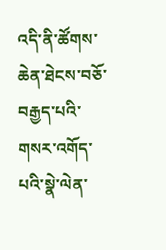འདི་ནི་ཚོགས་ཆེན་ཐེངས་བཅོ་བརྒྱད་པའི་གསར་འགོད་པའི་སྣེ་ལེན་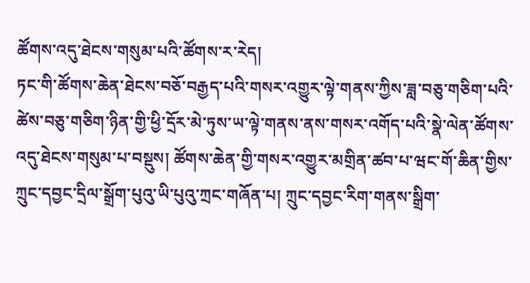ཚོགས་འདུ་ཐེངས་གསུམ་པའི་ཚོགས་ར་རེད།
ཏང་གི་ཚོགས་ཆེན་ཐེངས་བཅོ་བརྒྱད་པའི་གསར་འགྱུར་ལྟེ་གནས་ཀྱིས་ཟླ་བཅུ་གཅིག་པའི་ཚེས་བཅུ་གཅིག་ཉིན་གྱི་ཕྱི་དྲོར་མེ་ཏུས་ཡ་ལྟེ་གནས་ནས་གསར་འགོད་པའི་སྣེ་ལེན་ཚོགས་འདུ་ཐེངས་གསུམ་པ་བསྡུས། ཚོགས་ཆེན་གྱི་གསར་འགྱུར་མགྲིན་ཚབ་པ་ཝང་གོ་ཆིན་གྱིས་ཀྲུང་དབྱང་དྲིལ་སྒྲོག་པུའུ་ཡི་པུའུ་ཀྲང་གཞོན་པ། ཀྲུང་དབྱང་རིག་གནས་སྒྲིག་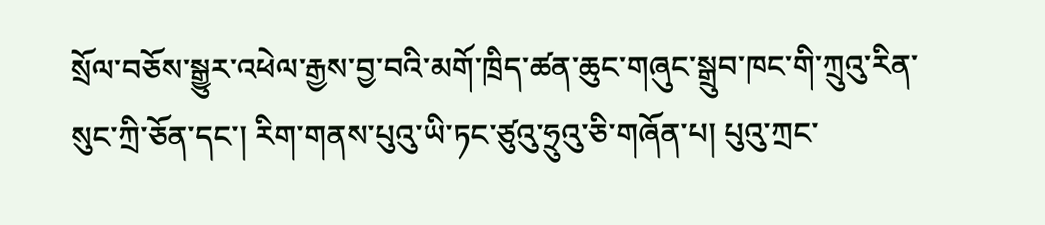སྲོལ་བཅོས་སྒྱུར་འཕེལ་རྒྱས་བྱ་བའི་མགོ་ཁྲིད་ཚན་ཆུང་གཞུང་སྒྲུབ་ཁང་གི་ཀྲུའུ་རིན་སུང་ཀྲི་ཅོན་དང་། རིག་གནས་པུའུ་ཡི་ཏང་ཙུའུ་ཧྲུའུ་ཅི་གཞོན་པ། པུའུ་ཀྲང་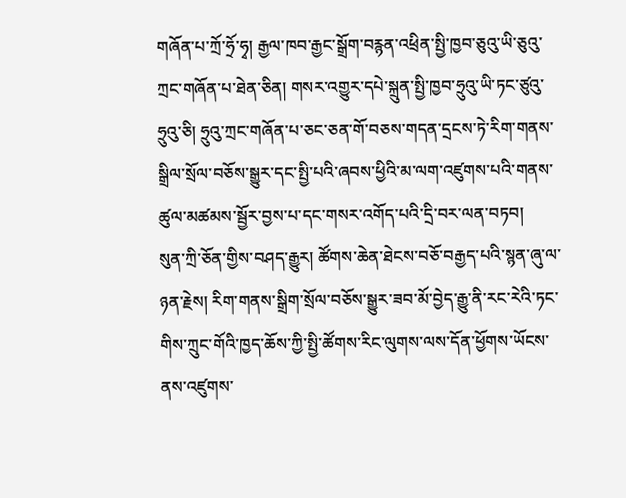གཞོན་པ་ཀྲོ་ཧྲོ་ཧྭ། རྒྱལ་ཁབ་རྒྱང་སྒྲོག་བརྙན་འཕྲིན་སྤྱི་ཁྱབ་ཅུའུ་ཡི་ཅུའུ་ཀྲང་གཞོན་པ་ཐེན་ཅིན། གསར་འགྱུར་དཔེ་སྐྲུན་སྤྱི་ཁྱབ་ཧྲུའུ་ཡི་ཏང་ཙུའུ་ཧྲུའུ་ཅི། ཧྲུའུ་ཀྲང་གཞོན་པ་ཅང་ཅན་གོ་བཅས་གདན་དྲངས་ཏེ་རིག་གནས་སྒྲིལ་སྲོལ་བཅོས་སྒྱུར་དང་སྤྱི་པའི་ཞབས་ཕྱིའི་མ་ལག་འཛུགས་པའི་གནས་ཚུལ་མཚམས་སྦྱོར་བྱས་པ་དང་གསར་འགོད་པའི་དྲི་བར་ལན་བཏབ།
སུན་ཀྲི་ཅོན་གྱིས་བཤད་རྒྱུར། ཚོགས་ཆེན་ཐེངས་བཅོ་བརྒྱད་པའི་སྙན་ཞུ་ལ་ཉན་རྗེས། རིག་གནས་སྒྲིག་སྲོལ་བཅོས་སྒྱུར་ཟབ་མོ་བྱེད་རྒྱུ་ནི་རང་རེའི་ཏང་གིས་ཀྲུང་གོའི་ཁྱད་ཆོས་ཀྱི་སྤྱི་ཚོགས་རིང་ལུགས་ལས་དོན་ཕྱོགས་ཡོངས་ནས་འཛུགས་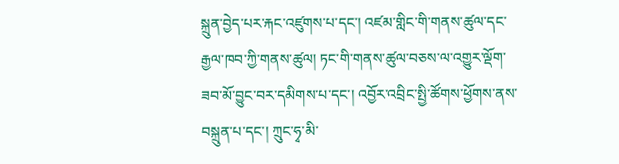སྐྲུན་བྱེད་པར་རྐང་འཛུགས་པ་དང་། འཛམ་གླིང་གི་གནས་ཚུལ་དང་རྒྱལ་ཁབ་ཀྱི་གནས་ཚུལ། ཏང་གི་གནས་ཚུལ་བཅས་ལ་འགྱུར་ལྡོག་ཟབ་མོ་བྱུང་བར་དམིགས་པ་དང་། འབྱོར་འབྲིང་སྤྱི་ཚོགས་ཕྱོགས་ནས་བསྐྲུན་པ་དང་། ཀྲུང་ཧྭ་མི་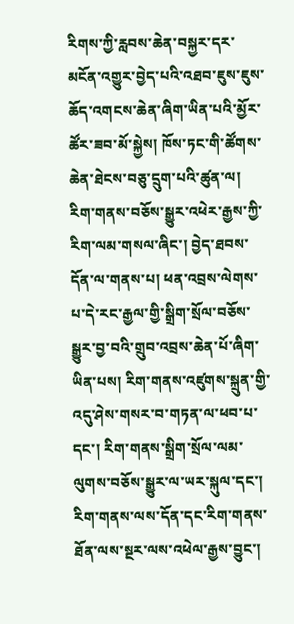རིགས་ཀྱི་རླབས་ཆེན་བསྐྱར་དར་མངོན་འགྱུར་བྱེད་པའི་འཐབ་ཇུས་ཇུས་ཆོད་འགངས་ཆེན་ཞིག་ཡིན་པའི་མྱོར་ཚོར་ཟབ་མོ་སྐྱེས། ཁོས་ཏང་གི་ཚོགས་ཆེན་ཐེངས་བཅུ་དྲུག་པའི་ཚུན་ལ། རིག་གནས་བཅོས་སྒྱུར་འཕེར་རྒྱས་ཀྱི་རིག་ལམ་གསལ་ཞིང་། བྱེད་ཐབས་དོན་ལ་གནས་པ། ཕན་འབྲས་ལེགས་པ་དེ་རང་རྒྱལ་གྱི་སྒྲིག་སྲོལ་བཅོས་སྒྱུར་བྱ་བའི་གྲུབ་འབྲས་ཆེན་པོ་ཞིག་ཡིན་པས། རིག་གནས་འཛུགས་སྐྲུན་གྱི་འདུ་ཤེས་གསར་བ་གཏན་ལ་ཕབ་པ་དང་། རིག་གནས་སྒྲིག་སྲོལ་ལམ་ལུགས་བཅོས་སྒྱུར་ལ་ཡར་སྐུལ་དང་། རིག་གནས་ལས་དོན་དང་རིག་གནས་ཐོན་ལས་སྔར་ལས་འཕེལ་རྒྱས་བྱུང་།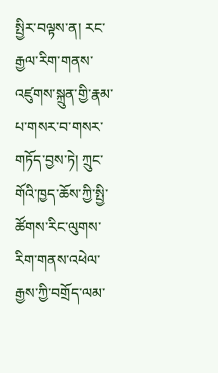སྤྱིར་བལྟས་ན། རང་རྒྱལ་རིག་གནས་འཛུགས་སྐྲུན་གྱི་རྣམ་པ་གསར་བ་གསར་གཏོད་བྱས་ཏེ། ཀྲུང་གོའི་ཁྱད་ཆོས་ཀྱི་སྤྱི་ཚོགས་རིང་ལུགས་རིག་གནས་འཕེལ་རྒྱས་ཀྱི་བགྲོད་ལམ་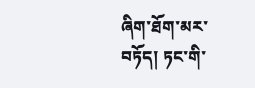ཞིག་ཐོག་མར་བཏོད། ཏང་གི་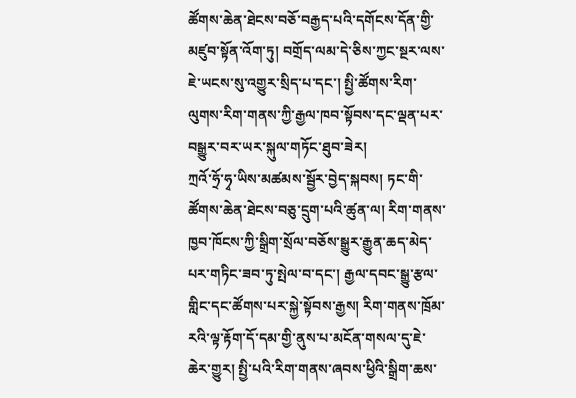ཚོགས་ཆེན་ཐེངས་བཅོ་བརྒྱད་པའི་དགོངས་དོན་གྱི་མཛུབ་སྟོན་འོག་ཏུ། བགྲོད་ལམ་དེ་ཅིས་ཀྱང་སྔར་ལས་ཇེ་ཡངས་སུ་འགྱུར་སྲིད་པ་དང་། སྤྱི་ཚོགས་རིག་ལུགས་རིག་གནས་ཀྱི་རྒྱལ་ཁབ་སྟོབས་དང་ལྡན་པར་བསྒྱུར་བར་ཡར་སྐུལ་གཏོང་ཐུབ་ཟེར།
ཀྲའོ་ཧྲོ་ཧྭ་ཡིས་མཚམས་སྦྱོར་བྱེད་སྐབས། ཏང་གི་ཚོགས་ཆེན་ཐེངས་བཅུ་དྲུག་པའི་ཚུན་ལ། རིག་གནས་ཁྱབ་ཁོངས་ཀྱི་སྒྲིག་སྲོལ་བཅོས་སྒྱུར་རྒྱུན་ཆད་མེད་པར་གཏིང་ཟབ་ཏུ་སྤེལ་བ་དང་། རྒྱལ་དབང་སྒྱུ་རྩལ་གླིང་དང་ཚོགས་པར་སྐྱེ་སྟོབས་རྒྱས། རིག་གནས་ཁྲོམ་རའི་ལྟ་རྟོག་དོ་དམ་གྱི་ནུས་པ་མངོན་གསལ་དུ་ཇེ་ཆེར་གྱུར། སྤྱི་པའི་རིག་གནས་ཞབས་ཕྱིའི་སྒྲིག་ཆས་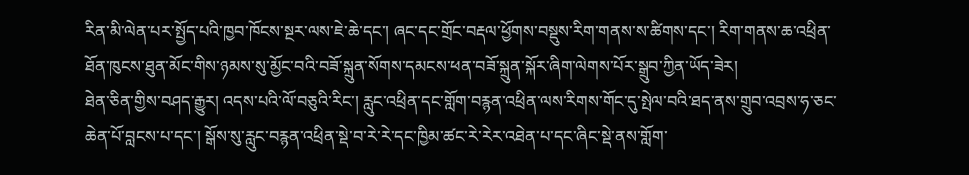རིན་མི་ལེན་པར་སྤྱོད་པའི་ཁྱབ་ཁོངས་སྔར་ལས་ཇེ་ཆེ་དང་། ཞང་དང་གྲོང་བརྡལ་ཕྱོགས་བསྡུས་རིག་གནས་ས་ཚིགས་དང་། རིག་གནས་ཆ་འཕྲིན་ཐོན་ཁུངས་ཐུན་མོང་གིས་ཉམས་སུ་མྱོང་བའི་བཟོ་སྐྲུན་སོགས་དམངས་ཕན་བཟོ་སྐྲུན་སྐོར་ཞིག་ལེགས་པོར་སྒྲུབ་ཀྱིན་ཡོད་ཟེར།
ཐེན་ཅིན་གྱིས་བཤད་རྒྱུར། འདས་པའི་ལོ་བཅུའི་རིང་། རླུང་འཕྲིན་དང་གློག་བརྙན་འཕྲིན་ལས་རིགས་གོང་དུ་སྤེལ་བའི་ཐད་ནས་གྲུབ་འབྲས་ཧ་ཅང་ཆེན་པོ་བླངས་པ་དང་། སྒོས་སུ་རླུང་བརྙན་འཕྲིན་སྡེ་བ་རེ་རེ་དང་ཁྱིམ་ཚང་རེ་རེར་འཐེན་པ་དང་ཞིང་སྡེ་ནས་གློག་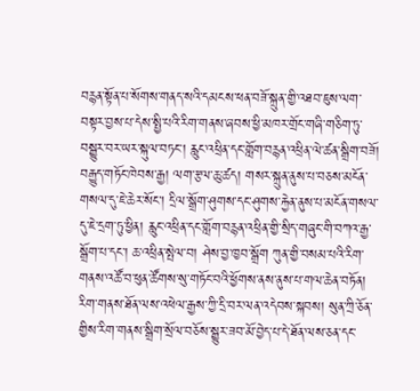བརྙན་སྟོན་པ་སོགས་གནད་སའི་དམངས་ཕན་བཟོ་སྐྲུན་གྱི་འཐབ་ཇུས་ལག་བསྟར་བྱས་པ་དེས་སྤྱི་པའི་རིག་གནས་ཞབས་ཕྱི་མཁར་གྲོང་གཞི་གཅིག་ཏུ་བསྒྱུར་བར་ཡར་སྐུལ་བཏང་། རླུང་འཕྲིན་དང་གློག་བརྙན་འཕྲིན་ལེ་ཚན་སྒྲིག་བཟོ། བརྒྱུད་གཏོང་ཁེབས་རྒྱ། ལག་རྩལ་ཆུ་ཚད། གསར་སྐྲུན་ནུས་པ་བཅས་མངོན་གསལ་དུ་ཇེ་ཆེར་སོང་། དྲིལ་སྒྲོག་ཤུགས་དང་ཤུགས་རྐྱེན་ནུས་པ་མངོན་གསལ་དུ་ཇེ་དྲག་ཏུ་ཕྱིན། རླུང་འཕྲིན་དང་གློག་བརྙན་འཕྲིན་གྱི་སྲིད་གཞུང་གི་བཀའ་རྒྱ་སྒྲོག་པ་དང་། ཆ་འཕྲིན་སྤེལ་བ། ཤེས་བྱ་ཁྱབ་སྒྲོག ཀུན་གྱི་བསམ་པའི་རིག་གནས་འཚོ་བ་ཕུན་ཚོགས་སུ་གཏོང་བའི་ཕྱོགས་ནས་ནུས་པ་གལ་ཆེན་བཏོན།
རིག་གནས་ཐོན་ལས་འཕེལ་རྒྱས་ཀྱི་དྲི་བར་ལན་འདེབས་སྐབས། སུན་ཀྲི་ཅོན་གྱིས་རིག་གནས་སྒྲིག་སྲོལ་བཅོས་སྒྱུར་ཟབ་མོ་བྱེད་པ་དེ་ཐོན་ལས་ཅན་དང་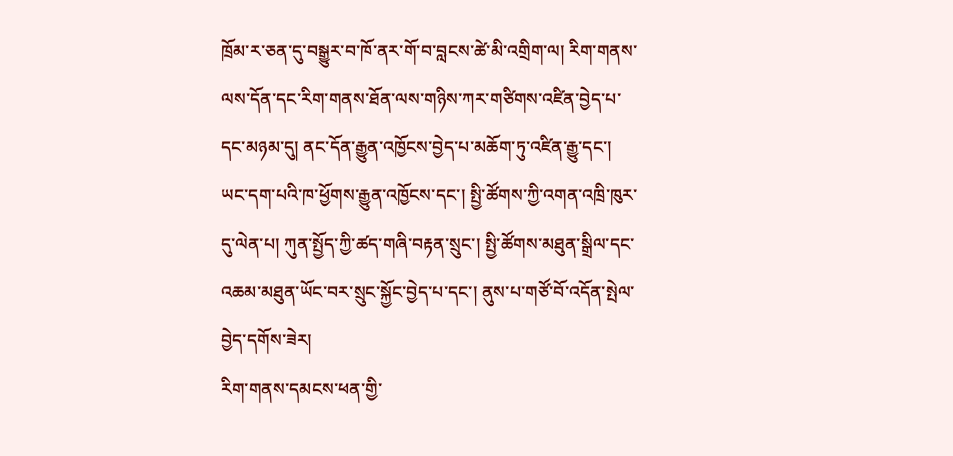ཁྲོམ་ར་ཅན་དུ་བསྒྱུར་བ་ཁོ་ནར་གོ་བ་བླངས་ཚེ་མི་འགྲིག་ལ། རིག་གནས་ལས་དོན་དང་རིག་གནས་ཐོན་ལས་གཉིས་ཀར་གཙིགས་འཛིན་བྱེད་པ་དང་མཉམ་དུ། ནང་དོན་རྒྱུན་འཁྱོངས་བྱེད་པ་མཆོག་ཏུ་འཛིན་རྒྱུ་དང་། ཡང་དག་པའི་ཁ་ཕྱོགས་རྒྱུན་འཁྱོངས་དང་། སྤྱི་ཚོགས་ཀྱི་འགན་འཁྲི་ཁུར་དུ་ལེན་པ། ཀུན་སྤྱོད་ཀྱི་ཚད་གཞི་བརྟན་སྲུང་། སྤྱི་ཚོགས་མཐུན་སྒྲིལ་དང་འཆམ་མཐུན་ཡོང་བར་སྲུང་སྐྱོང་བྱེད་པ་དང་། ནུས་པ་གཙོ་བོ་འདོན་སྤེལ་བྱེད་དགོས་ཟེར།
རིག་གནས་དམངས་ཕན་གྱི་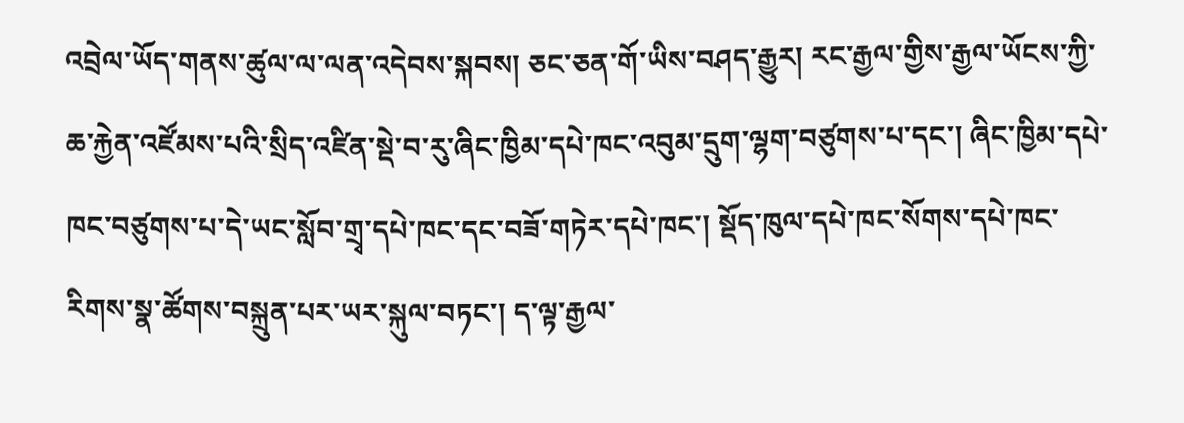འབྲེལ་ཡོད་གནས་ཚུལ་ལ་ལན་འདེབས་སྐབས། ཅང་ཅན་གོ་ཡིས་བཤད་རྒྱུར། རང་རྒྱལ་གྱིས་རྒྱལ་ཡོངས་ཀྱི་ཆ་རྐྱེན་འཛོམས་པའི་སྲིད་འཛིན་སྡེ་བ་རུ་ཞིང་ཁྱིམ་དཔེ་ཁང་འབུམ་དྲུག་ལྷག་བཙུགས་པ་དང་། ཞིང་ཁྱིམ་དཔེ་ཁང་བཙུགས་པ་དེ་ཡང་སློབ་གྲྭ་དཔེ་ཁང་དང་བཟོ་གཏེར་དཔེ་ཁང་། སྡོད་ཁུལ་དཔེ་ཁང་སོགས་དཔེ་ཁང་རིགས་སྣ་ཚོགས་བསྐྲུན་པར་ཡར་སྐུལ་བཏང་། ད་ལྟ་རྒྱལ་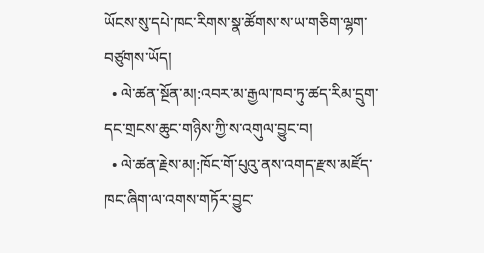ཡོངས་སུ་དཔེ་ཁང་རིགས་སྣ་ཚོགས་ས་ཡ་གཅིག་ལྷག་བཙུགས་ཡོད།
  • ལེ་ཚན་སྔོན་མ།:འབར་མ་རྒྱལ་ཁབ་ཏུ་ཚད་རིམ་དྲུག་དང་གྲངས་ཆུང་གཉིས་ཀྱི་ས་འགུལ་བྱུང་བ།
  • ལེ་ཚན་རྗེས་མ།:ཁོང་གོ་པུའུ་ནས་འགད་རྫས་མཛོད་ཁང་ཞིག་ལ་འགས་གཏོར་བྱུང་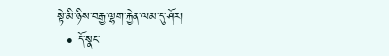སྟེ་མི་ཉིས་བརྒྱ་ལྷག་རྐྱེན་ལམ་དུ་ཤོར།
  • དོ་སྣང་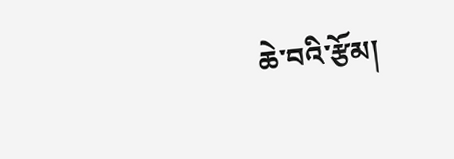ཆེ་བའི་རྩོམ།